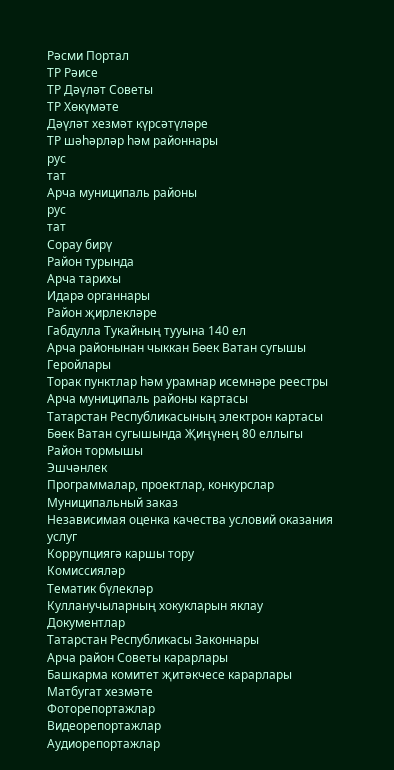Рәсми Портал
ТР Рәисе
ТР Дәүләт Советы
ТР Хөкүмәте
Дәүләт хезмәт күрсәтүләре
ТР шәһәрләр һәм районнары
рус
тат
Арча муниципаль районы
рус
тат
Сорау бирү
Район турында
Арча тарихы
Идарә органнары
Район җирлекләре
Габдулла Тукайның тууына 140 ел
Арча районынан чыккан Бөек Ватан сугышы Геройлары
Торак пунктлар һәм урамнар исемнәре реестры
Арча муниципаль районы картасы
Татарстан Республикасының электрон картасы
Бөек Ватан сугышында Җиңүнең 80 еллыгы
Район тормышы
Эшчәнлек
Программалар, проектлар, конкурслар
Муниципальный заказ
Независимая оценка качества условий оказания услуг
Коррупциягә каршы тору
Комиссияләр
Тематик бүлекләр
Кулланучыларның хокукларын яклау
Документлар
Татарстан Республикасы Законнары
Арча район Советы карарлары
Башкарма комитет җитәкчесе карарлары
Матбугат хезмәте
Фоторепортажлар
Видеорепортажлар
Аудиорепортажлар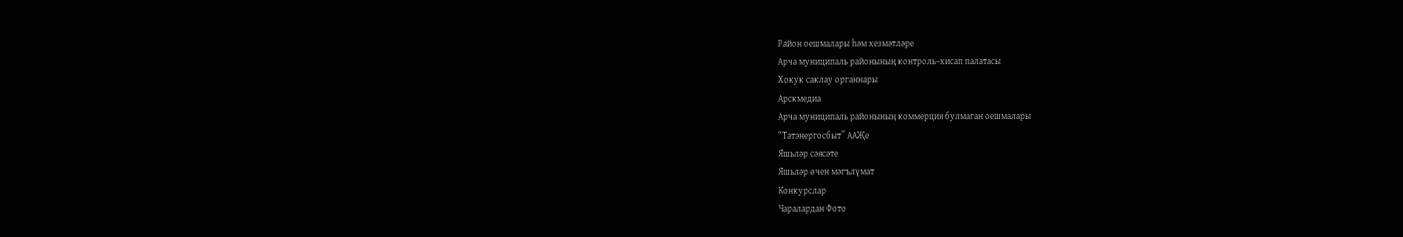Район оешмалары һәм хезмәтләре
Арча муниципаль районының контроль–хисап палатасы
Хокук саклау органнары
Арскмедиа
Арча муниципаль районының коммерция булмаган оешмалары
“Татэнергосбыт” ААҖе
Яшьләр сәясәте
Яшьләр өчен мәгълүмат
Конкурслар
Чаралардан Фото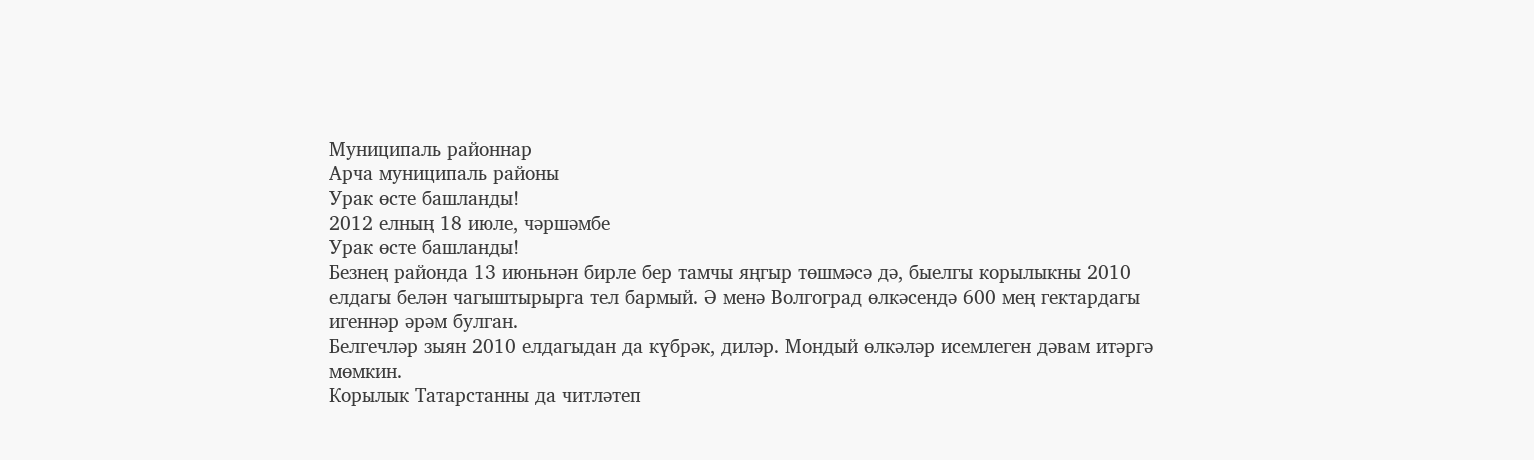Муниципаль районнар
Арча муниципаль районы
Урак өсте башланды!
2012 елның 18 июле, чәршәмбе
Урак өсте башланды!
Безнең районда 13 июньнән бирле бер тамчы яңгыр төшмәсә дә, быелгы корылыкны 2010 елдагы белән чагыштырырга тел бармый. Ә менә Волгоград өлкәсендә 600 мең гектардагы игеннәр әрәм булган.
Белгечләр зыян 2010 елдагыдан да күбрәк, диләр. Мондый өлкәләр исемлеген дәвам итәргә мөмкин.
Корылык Татарстанны да читләтеп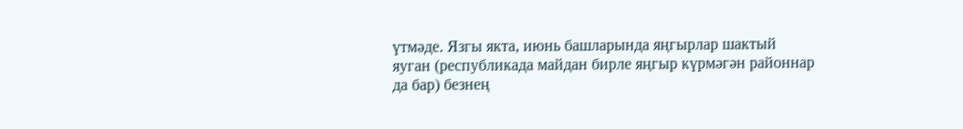үтмәде. Язгы якта, июнь башларында яңгырлар шактый яуган (республикада майдан бирле яңгыр күрмәгән районнар да бар) безнең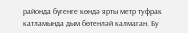районда бүгенге көндә ярты метр туфрак катламында дым бөтенләй калмаган. Бу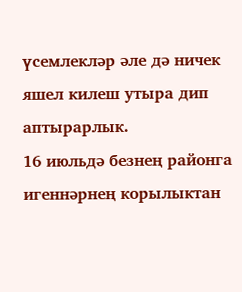үсемлекләр әле дә ничек яшел килеш утыра дип аптырарлык.
16 июльдә безнең районга игеннәрнең корылыктан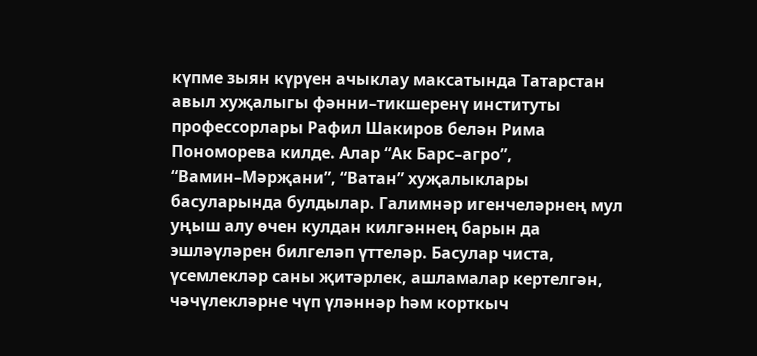күпме зыян күрүен ачыклау максатында Татарстан авыл хуҗалыгы фәнни–тикшеренү институты профессорлары Рафил Шакиров белән Рима Пономорева килде. Алар “Ак Барс–агро”, “Вамин–Мәрҗани”, “Ватан” хуҗалыклары басуларында булдылар. Галимнәр игенчеләрнең мул уңыш алу өчен кулдан килгәннең барын да эшләүләрен билгеләп үттеләр. Басулар чиста, үсемлекләр саны җитәрлек, ашламалар кертелгән, чәчүлекләрне чүп үләннәр һәм корткыч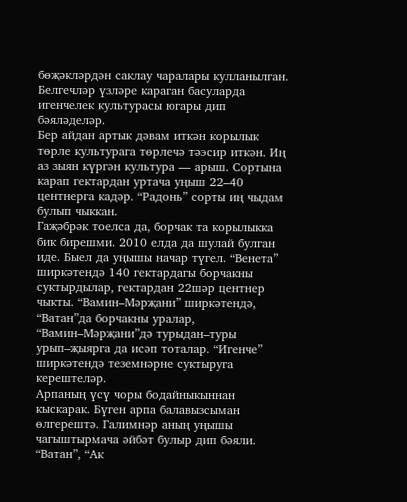бөҗәкләрдән саклау чаралары кулланылган. Белгечләр үзләре караган басуларда игенчелек культурасы югары дип бәяләделәр.
Бер айдан артык дәвам иткән корылык төрле культурага төрлечә тәэсир иткән. Иң аз зыян күргән культура — арыш. Сортына карап гектардан уртача уңыш 22–40 центнерга кадәр. “Радонь” сорты иң чыдам булып чыккан.
Гаҗәбрәк тоелса да, борчак та корылыкка бик бирешми. 2010 елда да шулай булган иде. Быел да уңышы начар түгел. “Венета” ширкәтендә 140 гектардагы борчакны суктырдылар, гектардан 22шәр центнер чыкты. “Вамин–Мәрҗани” ширкәтендә, “Ватан”да борчакны уралар, “Вамин–Мәрҗани”дә турыдан–туры урып–җыярга да исәп тоталар. “Игенче” ширкәтендә теземнәрне суктыруга керештеләр.
Арпаның үсү чоры бодайныкыннан кыскарак. Бүген арпа балавызсыман өлгерештә. Галимнәр аның уңышы чагыштырмача әйбәт булыр дип бәяли. “Ватан”, “Ак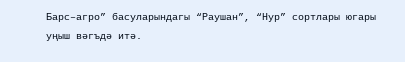Барс–агро” басуларындагы “Раушан”, “Нур” сортлары югары уңыш вәгъдә итә.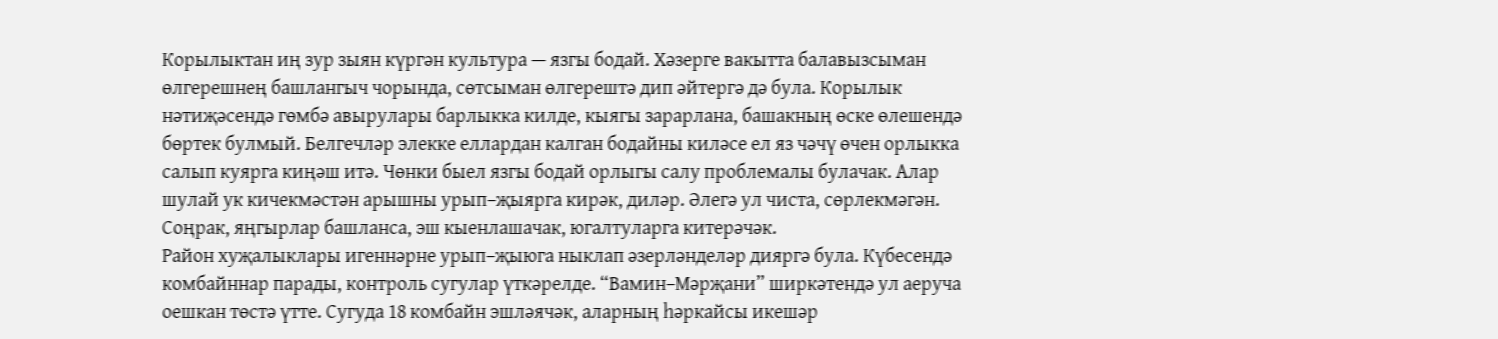Корылыктан иң зур зыян күргән культура — язгы бодай. Хәзерге вакытта балавызсыман өлгерешнең башлангыч чорында, сөтсыман өлгерештә дип әйтергә дә була. Корылык нәтиҗәсендә гөмбә авырулары барлыкка килде, кыягы зарарлана, башакның өске өлешендә бөртек булмый. Белгечләр элекке еллардан калган бодайны киләсе ел яз чәчү өчен орлыкка салып куярга киңәш итә. Чөнки быел язгы бодай орлыгы салу проблемалы булачак. Алар шулай ук кичекмәстән арышны урып–җыярга кирәк, диләр. Әлегә ул чиста, сөрлекмәгән. Соңрак, яңгырлар башланса, эш кыенлашачак, югалтуларга китерәчәк.
Район хуҗалыклары игеннәрне урып–җыюга ныклап әзерләнделәр дияргә була. Күбесендә комбайннар парады, контроль сугулар үткәрелде. “Вамин–Мәрҗани” ширкәтендә ул аеруча оешкан төстә үтте. Сугуда 18 комбайн эшләячәк, аларның һәркайсы икешәр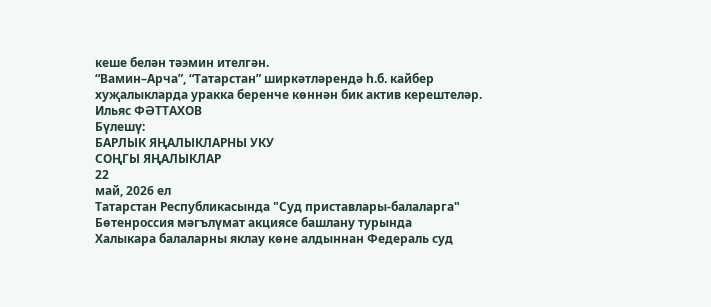кеше белән тәэмин ителгән.
“Вамин–Арча”, “Татарстан” ширкәтләрендә һ.б. кайбер хуҗалыкларда уракка беренче көннән бик актив керештеләр.
Ильяс ФӘТТАХОВ
Бүлешү:
БАРЛЫК ЯҢАЛЫКЛАРНЫ УКУ
СОҢГЫ ЯҢАЛЫКЛАР
22
май, 2026 ел
Татарстан Республикасында "Суд приставлары-балаларга" Бөтенроссия мәгълүмат акциясе башлану турында
Халыкара балаларны яклау көне алдыннан Федераль суд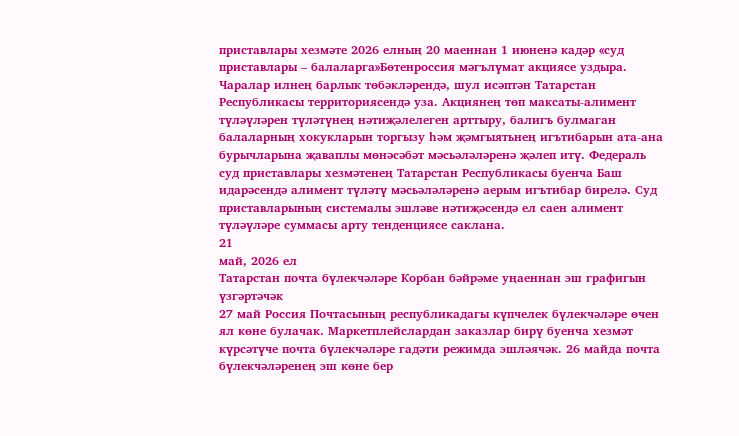приставлары хезмәте 2026 елның 20 маеннан 1 июненә кадәр «суд приставлары – балаларга»Бөтенроссия мәгълүмат акциясе уздыра. Чаралар илнең барлык төбәкләрендә, шул исәптән Татарстан Республикасы территориясендә уза. Акциянең төп максаты-алимент түләүләрен түләтүнең нәтиҗәлелеген арттыру, балигъ булмаган балаларның хокукларын торгызу һәм җәмгыятьнең игътибарын ата-ана бурычларына җаваплы мөнәсәбәт мәсьәләләренә җәлеп итү. Федераль суд приставлары хезмәтенең Татарстан Республикасы буенча Баш идарәсендә алимент түләтү мәсьәләләренә аерым игътибар бирелә. Суд приставларының системалы эшләве нәтиҗәсендә ел саен алимент түләүләре суммасы арту тенденциясе саклана.
21
май, 2026 ел
Татарстан почта бүлекчәләре Корбан бәйрәме уңаеннан эш графигын үзгәртәчәк
27 май Россия Почтасының республикадагы күпчелек бүлекчәләре өчен ял көне булачак. Маркетплейслардан заказлар бирү буенча хезмәт күрсәтүче почта бүлекчәләре гадәти режимда эшләячәк. 26 майда почта бүлекчәләренең эш көне бер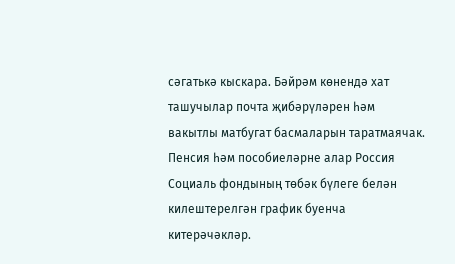сәгатькә кыскара. Бәйрәм көнендә хат ташучылар почта җибәрүләрен һәм вакытлы матбугат басмаларын таратмаячак. Пенсия һәм пособиеләрне алар Россия Социаль фондының төбәк бүлеге белән килештерелгән график буенча китерәчәкләр.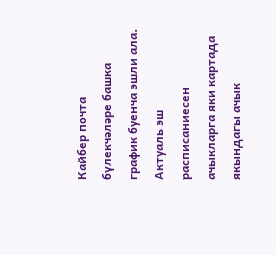Кайбер почта бүлекчәләре башка график буенча эшли ала. Актуаль эш расписаниесен ачыкларга яки картада якындагы ачык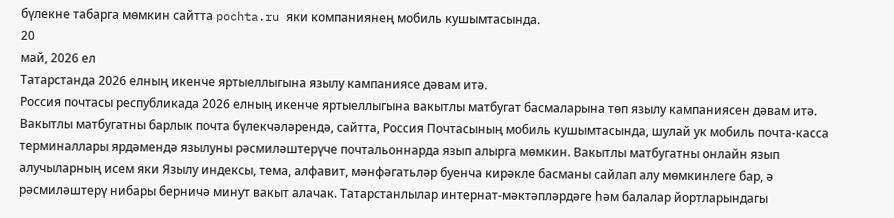бүлекне табарга мөмкин сайтта pochta.ru яки компаниянең мобиль кушымтасында.
20
май, 2026 ел
Татарстанда 2026 елның икенче яртыеллыгына язылу кампаниясе дәвам итә.
Россия почтасы республикада 2026 елның икенче яртыеллыгына вакытлы матбугат басмаларына төп язылу кампаниясен дәвам итә. Вакытлы матбугатны барлык почта бүлекчәләрендә, сайтта, Россия Почтасының мобиль кушымтасында, шулай ук мобиль почта-касса терминаллары ярдәмендә язылуны рәсмиләштерүче почтальоннарда язып алырга мөмкин. Вакытлы матбугатны онлайн язып алучыларның исем яки Язылу индексы, тема, алфавит, мәнфәгатьләр буенча кирәкле басманы сайлап алу мөмкинлеге бар, ә рәсмиләштерү нибары берничә минут вакыт алачак. Татарстанлылар интернат-мәктәпләрдәге һәм балалар йортларындагы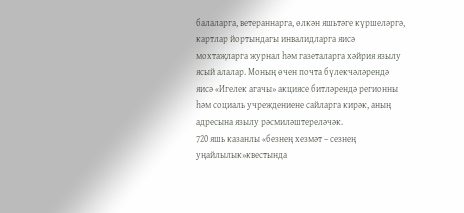балаларга, ветераннарга, өлкән яшьтәге күршеләргә, картлар йортындагы инвалидларга яисә мохтаҗларга журнал һәм газеталарга хәйрия язылу ясый алалар. Моның өчен почта бүлекчәләрендә яисә «Игелек агачы» акциясе битләрендә регионны һәм социаль учреждениене сайларга кирәк, аның адресына язылу рәсмиләштереләчәк.
720 яшь казанлы «безнең хезмәт – сезнең уңайлылык»квестында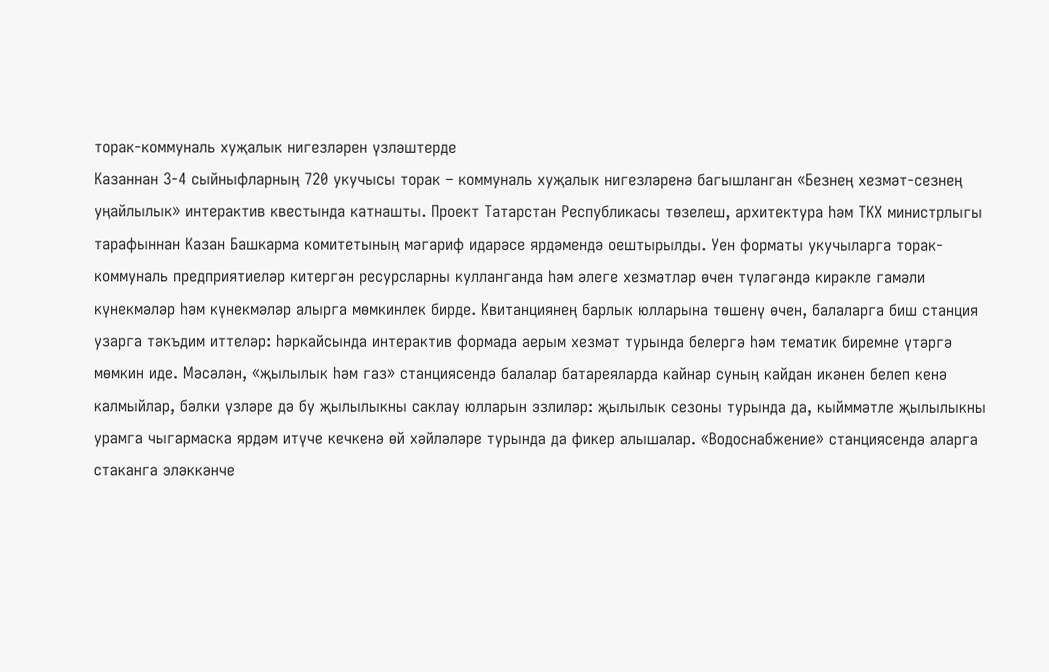торак-коммуналь хуҗалык нигезләрен үзләштерде
Казаннан 3-4 сыйныфларның 720 укучысы торак – коммуналь хуҗалык нигезләренә багышланган «Безнең хезмәт-сезнең уңайлылык» интерактив квестында катнашты. Проект Татарстан Республикасы төзелеш, архитектура һәм ТКХ министрлыгы тарафыннан Казан Башкарма комитетының мәгариф идарәсе ярдәмендә оештырылды. Уен форматы укучыларга торак-коммуналь предприятиеләр китергән ресурсларны кулланганда һәм әлеге хезмәтләр өчен түләгәндә кирәкле гамәли күнекмәләр һәм күнекмәләр алырга мөмкинлек бирде. Квитанциянең барлык юлларына төшенү өчен, балаларга биш станция узарга тәкъдим иттеләр: һәркайсында интерактив формада аерым хезмәт турында белергә һәм тематик биремне үтәргә мөмкин иде. Мәсәлән, «җылылык һәм газ» станциясендә балалар батареяларда кайнар суның кайдан икәнен белеп кенә калмыйлар, бәлки үзләре дә бу җылылыкны саклау юлларын эзлиләр: җылылык сезоны турында да, кыйммәтле җылылыкны урамга чыгармаска ярдәм итүче кечкенә өй хәйләләре турында да фикер алышалар. «Водоснабжение» станциясендә аларга стаканга эләккәнче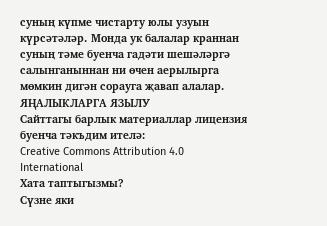суның күпме чистарту юлы узуын күрсәтәләр. Монда ук балалар краннан суның тәме буенча гадәти шешәләргә салынганыннан ни өчен аерылырга мөмкин дигән сорауга җавап алалар.
ЯҢАЛЫКЛАРГА ЯЗЫЛУ
Сайттагы барлык материаллар лицензия буенча тәкъдим ителә:
Creative Commons Attribution 4.0 International
Хата таптыгызмы?
Сүзне яки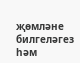җөмләне билгеләгез һәм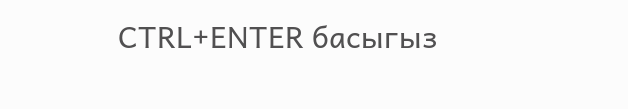CTRL+ENTER басыгыз